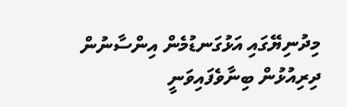މިދުނިޔޭގައި އަޅުގަނޑުމެން އިންސާނުން ދިރިއުޅުން ބިނާވެފައިވަނީ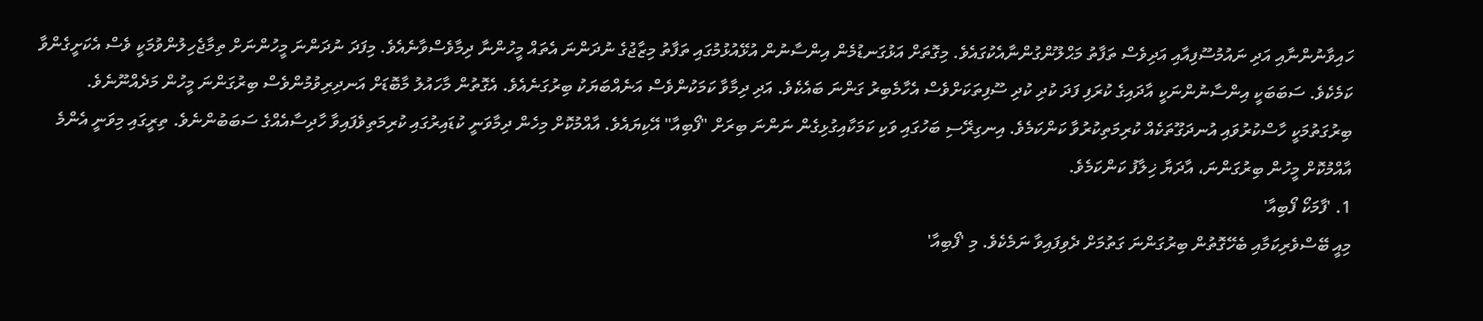ހައިވާނުންނާއި އަދި ނައުމުސޫފިއާއި އަދިވެސް ތަފާތު މަޙްލޫންގުންނާއެކުގައެވެ. މިގޮތަށް އަޅުގަނޑުމެން އިންސާނުން އުޅޭއުޅުމުގައި ތަފާތު މިޒާޖުގެ ނުދަންނަ އެތައް މީހުންނާ ދިމާވެސްވާނެއެވެ. މިފަދަ ނުދަންނަ މީހުންނަށް ތިމާޖެހިލުންވުމަކީ ވެސް އެކަށީގެންވާ ކަމެކެވެ. ސަބަބަކީ އިންސާނުންނަކީ އާދައިގެ ކުރަފި ފަދަ ކުދި ކުދި ސޫފިތަކަށްވެސް އެހާމެބިރު ގަންނަ ބައެކެވެ. އަދި ދިމާވާ ކަމަކުންވެސް އަނެއްބަޔަކު ބިރުގަނެއެވެ. އެގޮތުން މާހައުލު މާބޮޑަށް އަނދިރިވުމުންވެސް ބިރުގަންނަ މީހުން މަދެއްނޫނެވެ.
ބިރުގަތުމަކީ ހާސްކުރުވައި އުނދަގޫތަކެއް ކުރިމަތިކުރުވާ ކަންކަމެވެ. އިނގިރޭސި ބަހުގައި ވަކި ކަމަކާއިގުޅިގެން ނަންނަ ބިރަށް "ފޯބިއާ" އޭކިޔައެވެ. އާއްމުކޮށް މިހެން ދިމާވަނީ ކުޑައިރުގައި ކުރިމަތިވެފައިވާ ހާދިސާއެއްގެ ސަބަބުންނެވެ. ތިރީގައި މިވަނީ އެންމެ އާއްމުކޮށް މީހުން ބިރުގަންނަ، އާދަޔާ ޚިލާފު ކަންކަމެވެ.
1. 'ފާމަކޯ ފޯބިއާ'
މިއީ ބޭސްވެރިކަމާއި ބެހޭގޮތުން ބިރުގަންނަ ގަތުމަށް ދެވިފައިވާ ނަމެކެވެ. މި 'ފޯބިއާ'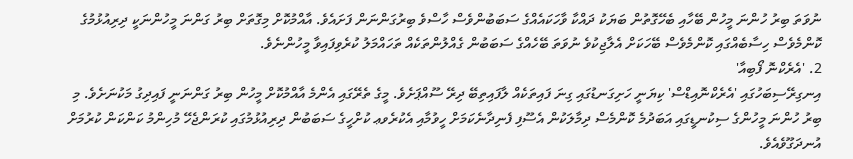ނުވަތަ ބިރު ހުންނަ މީހުން ބޭހާއި ބެހޭގޮތުން ބަޔަކު ދައްކާ ވާހަކައެއްގެ ސަބަބުންވެސް ހާސްވެ ބިރުގަންނަން ފަށައެވެ. އާއްމުކޮށް މިގޮތަށް ބިރު ގަންނަ މީހުންނަކީ ދިރިއުޅުމުގެ ކޮންމެވެސް ހިސާބެއްގައި ކޮންމެވެސް ބޭހަކަށް އެލާޖިކުވެ ނުވަތަ ބޭހެއްގެ ސަބަބުން ގެއްލުންތަކެއް ތަހައްމަލު ކުރެވިފައިވާ މީހުންނެވެ.
2. 'އެރެކްނޮ ފޯބިއާ'
އިނގިރޭސިބަހުގައި 'އެރެކްނޮއިޑްސް' ކިޔަނީ ހަށިގަނޑުގައި ގިނަ ފައިތަކެއް ލާފައިތިބޭ ދިރޭ ސޫއްޕަށެވެ. މީގެ ތެރޭގައި އެންމެ އާއްމުކޮށް މީހުން ބިރު ގަންނަނީ ފައިދިގު މަކުނަށެވެ. މި ބިރު ހުންނަ މީހުންގެ ސިކުނޑީގައި އަބަދުމެ ކޮންމެސް ދިމާލަކުން އެސޫފި ފެނިދާނެކަމަށް ހީވުމާއި އެކުރެވޢ ކުށްހީގެ ސަބަބުން ދިރިއުޅުމުގައި ކުރަންޖެހޭ މުހިންމު ކަންކަން ކުރުމަށް އުނދަގޫވެއެވެ.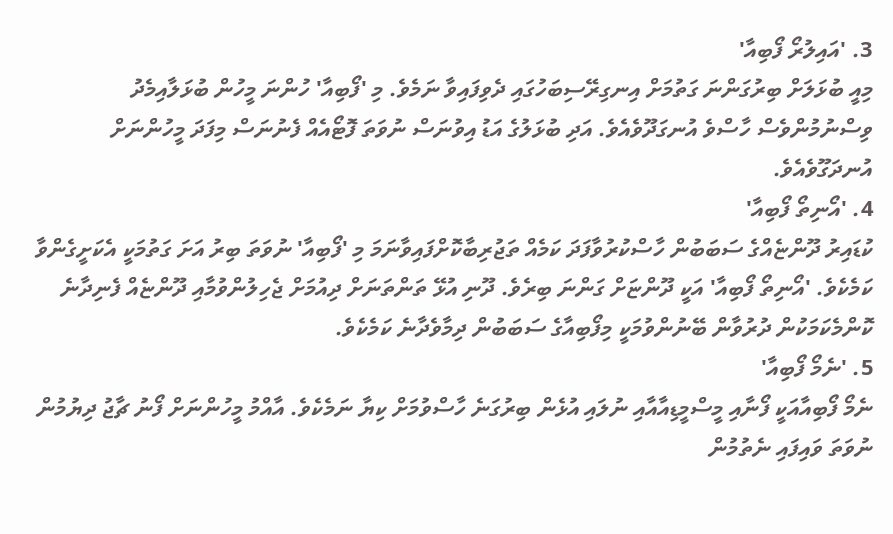3. 'އައިލުރޯ ފޯބިއާ'
މިއީ ބުޅަލަށް ބިރުގަންނަ ގަތުމަށް އިނގިރޭސިބަހުގައި ދެވިފައިވާ ނަމެވެ. މި 'ފޯބިއާ' ހުންނަ މީހުން ބުޅަލާއިމެދު ވިސްނުމުންވެސް ހާސްވެ އުނގަދޫވެއެވެ. އަދި ބުޅަލުގެ އަޑު އިވުނަސް ނުވަތަ ފޮޓޯއެއް ފެނުނަސް މިފަދަ މީހުންނަށް އުނދަގޫވެއެވެ.
4. 'އޯނިތޯ ފޯބިއާ'
ކުޑައިރު ދޫންޏެއްގެ ސަބަބުން ހާސްކުރުވާފަދަ ކަމެއް ތަޖުރިބާކޮށްފައިވާނަމަ މި 'ފޯބިއާ' ނުވަތަ ބިރު އަށަ ގަތުމަކީ އެކަށީގެންވާ ކަމެކެވެ. 'އޯނިތޯ ފޯބިއާ' އަކީ ދޫންޏަށް ގަންނަ ބިރެވެ. ދޫނި އުޅޭ ތަންތަނަށް ދިއުމަށް ޖެހިލުންވުމާއި ދޫންޏެއް ފެނިދާނެ ކޮންމެކަމަކުން ދުރުވާން ބޭނުންވުމަކީ މިފޯބިއާގެ ސަބަބުން ދިމާވެދާނެ ކަމެކެވެ.
5. 'ނެމޯ ފޯބިއާ'
ނެމޯ ފޯބިއާއަކީ ފޯނާއި މީސްމީޑިއާއާއި ނުލައި އުޅެން ބިރުގަނެ ހާސްވުމަށް ކިޔާ ނަމެކެވެ. އާއްމު މީހުންނަށް ފޯނު ޗާޖު ދިޔުމުން ނުވަތަ ވައިފައި ނެތުމުން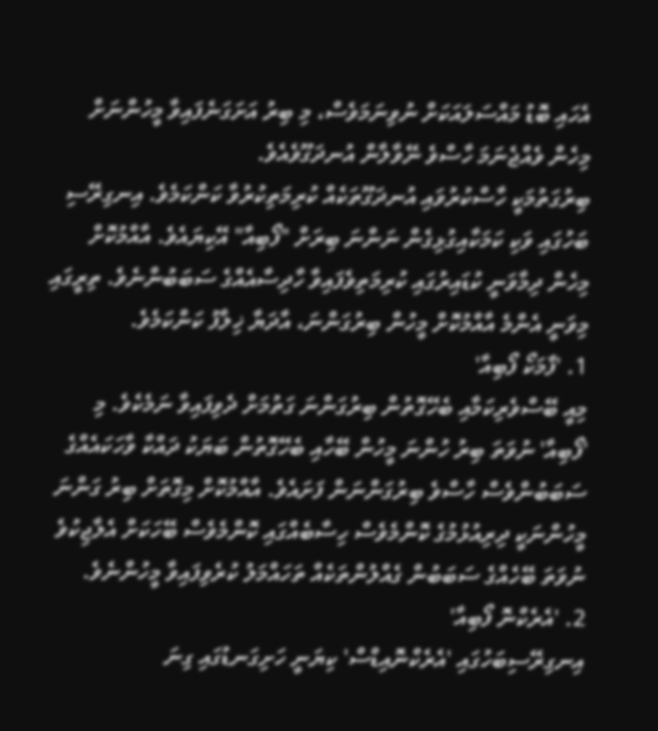އެހައި ބޮޑު މައްސަލައަކަށް ނުވިނަމަވެސް، މި ބިރު އަށަގަނެފައިވާ މީހުންނަށް މިހެން ވެއްޖެނަމަ ހާސްވެ ނޭވާލާން އުނދަގޫވެއެވެ.
ބިރުގަތުމަކީ ހާސްކުރުވައި އުނދަގޫތަކެއް ކުރިމަތިކުރުވާ ކަންކަމެވެ. އިނގިރޭސި ބަހުގައި ވަކި ކަމަކާއިގުޅިގެން ނަންނަ ބިރަށް "ފޯބިއާ" އޭކިޔައެވެ. އާއްމުކޮށް މިހެން ދިމާވަނީ ކުޑައިރުގައި ކުރިމަތިވެފައިވާ ހާދިސާއެއްގެ ސަބަބުންނެވެ. ތިރީގައި މިވަނީ އެންމެ އާއްމުކޮށް މީހުން ބިރުގަންނަ، އާދަޔާ ޚިލާފު ކަންކަމެވެ.
1. 'ފާމަކޯ ފޯބިއާ'
މިއީ ބޭސްވެރިކަމާއި ބެހޭގޮތުން ބިރުގަންނަ ގަތުމަށް ދެވިފައިވާ ނަމެކެވެ. މި 'ފޯބިއާ' ނުވަތަ ބިރު ހުންނަ މީހުން ބޭހާއި ބެހޭގޮތުން ބަޔަކު ދައްކާ ވާހަކައެއްގެ ސަބަބުންވެސް ހާސްވެ ބިރުގަންނަން ފަށައެވެ. އާއްމުކޮށް މިގޮތަށް ބިރު ގަންނަ މީހުންނަކީ ދިރިއުޅުމުގެ ކޮންމެވެސް ހިސާބެއްގައި ކޮންމެވެސް ބޭހަކަށް އެލާޖިކުވެ ނުވަތަ ބޭހެއްގެ ސަބަބުން ގެއްލުންތަކެއް ތަހައްމަލު ކުރެވިފައިވާ މީހުންނެވެ.
2. 'އެރެކްނޮ ފޯބިއާ'
އިނގިރޭސިބަހުގައި 'އެރެކްނޮއިޑްސް' ކިޔަނީ ހަށިގަނޑުގައި ގިނަ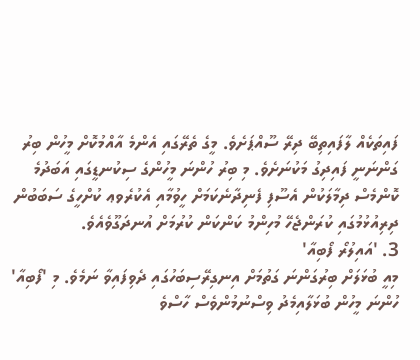ފައިތަކެއް ލާފައިތިބޭ ދިރޭ ސޫއްޕަށެވެ. މީގެ ތެރޭގައި އެންމެ އާއްމުކޮށް މީހުން ބިރު ގަންނަނީ ފައިދިގު މަކުނަށެވެ. މި ބިރު ހުންނަ މީހުންގެ ސިކުނޑީގައި އަބަދުމެ ކޮންމެސް ދިމާލަކުން އެސޫފި ފެނިދާނެކަމަށް ހީވުމާއި އެކުރެވޢ ކުށްހީގެ ސަބަބުން ދިރިއުޅުމުގައި ކުރަންޖެހޭ މުހިންމު ކަންކަން ކުރުމަށް އުނދަގޫވެއެވެ.
3. 'އައިލުރޯ ފޯބިއާ'
މިއީ ބުޅަލަށް ބިރުގަންނަ ގަތުމަށް އިނގިރޭސިބަހުގައި ދެވިފައިވާ ނަމެވެ. މި 'ފޯބިއާ' ހުންނަ މީހުން ބުޅަލާއިމެދު ވިސްނުމުންވެސް ހާސްވެ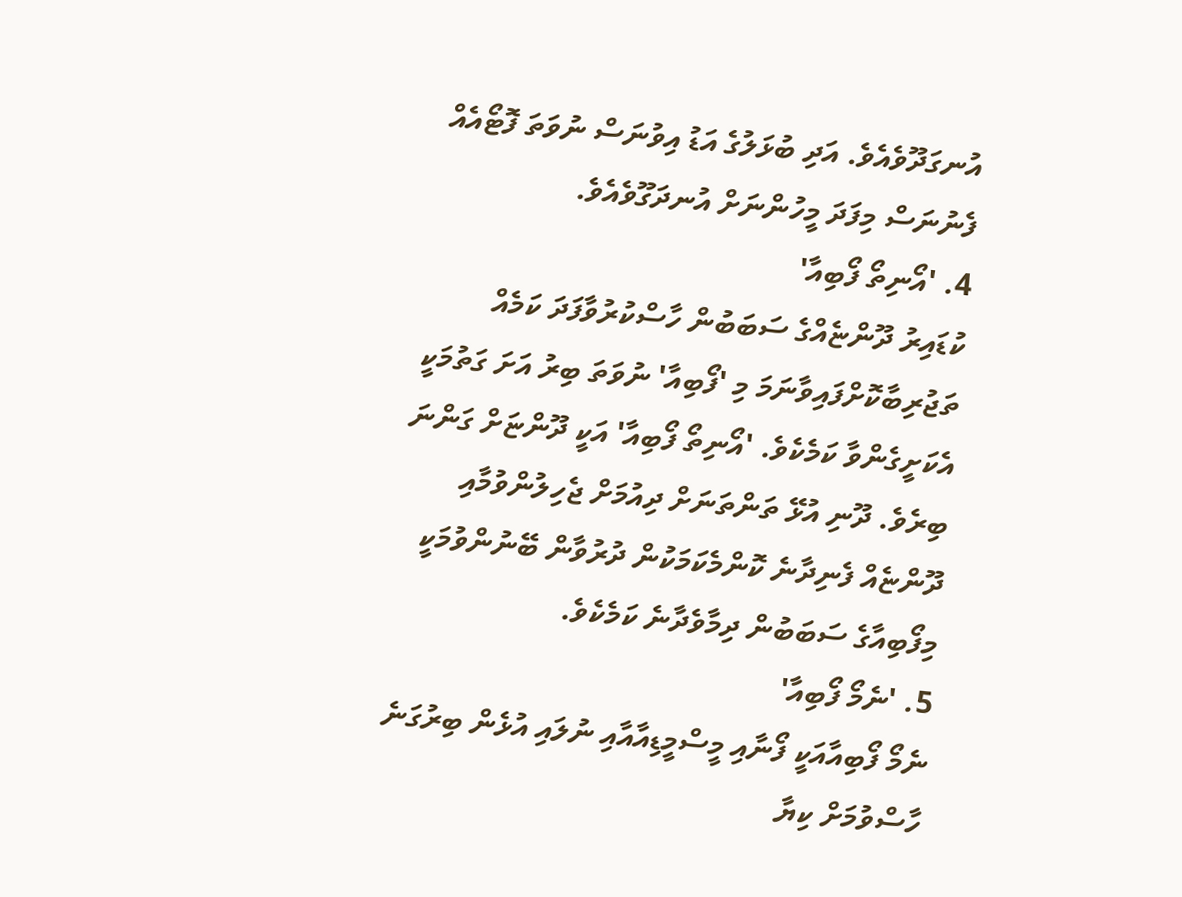އުނގަދޫވެއެވެ. އަދި ބުޅަލުގެ އަޑު އިވުނަސް ނުވަތަ ފޮޓޯއެއް ފެނުނަސް މިފަދަ މީހުންނަށް އުނދަގޫވެއެވެ.
4. 'އޯނިތޯ ފޯބިއާ'
ކުޑައިރު ދޫންޏެއްގެ ސަބަބުން ހާސްކުރުވާފަދަ ކަމެއް ތަޖުރިބާކޮށްފައިވާނަމަ މި 'ފޯބިއާ' ނުވަތަ ބިރު އަށަ ގަތުމަކީ އެކަށީގެންވާ ކަމެކެވެ. 'އޯނިތޯ ފޯބިއާ' އަކީ ދޫންޏަށް ގަންނަ ބިރެވެ. ދޫނި އުޅޭ ތަންތަނަށް ދިއުމަށް ޖެހިލުންވުމާއި ދޫންޏެއް ފެނިދާނެ ކޮންމެކަމަކުން ދުރުވާން ބޭނުންވުމަކީ މިފޯބިއާގެ ސަބަބުން ދިމާވެދާނެ ކަމެކެވެ.
5. 'ނެމޯ ފޯބިއާ'
ނެމޯ ފޯބިއާއަކީ ފޯނާއި މީސްމީޑިއާއާއި ނުލައި އުޅެން ބިރުގަނެ ހާސްވުމަށް ކިޔާ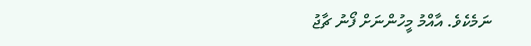ނަމެކެވެ. އާއްމު މީހުންނަށް ފޯނު ޗާޖު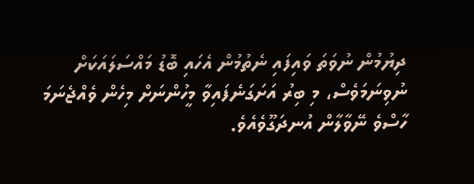ދިޔުމުން ނުވަތަ ވައިފައި ނެތުމުން އެހައި ބޮޑު މައްސަލައަކަށް ނުވިނަމަވެސް، މި ބިރު އަށަގަނެފައިވާ މީހުންނަށް މިހެން ވެއްޖެނަމަ ހާސްވެ ނޭވާލާން އުނދަގޫވެއެވެ.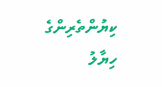ކިޔުންތެރިންގެ ހިޔާލު